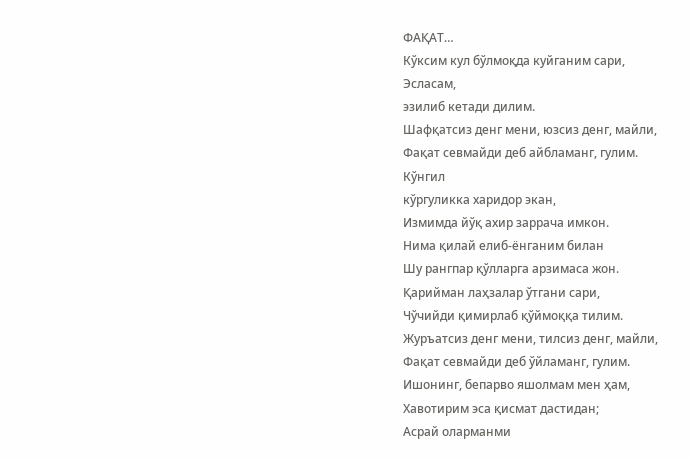ФАҚАТ…
Кўксим кул бўлмоқда куйганим сари,
Эсласам,
эзилиб кетади дилим.
Шафқатсиз денг мени, юзсиз денг, майли,
Фақат севмайди деб айбламанг, гулим.
Кўнгил
кўргуликка харидор экан,
Измимда йўқ ахир заррача имкон.
Нима қилай елиб-ёнганим билан
Шу рангпар қўлларга арзимаса жон.
Қарийман лаҳзалар ўтгани сари,
Чўчийди қимирлаб қўймоққа тилим.
Журъатсиз денг мени, тилсиз денг, майли,
Фақат севмайди деб ўйламанг, гулим.
Ишонинг, бепарво яшолмам мен ҳам,
Хавотирим эса қисмат дастидан;
Асрай оларманми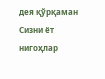дея қўрқаман
Сизни ёт нигоҳлар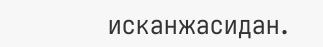исканжасидан.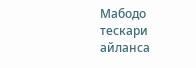Мабодо тескари айланса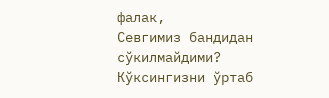фалак,
Севгимиз бандидан сўкилмайдими?
Кўксингизни ўртаб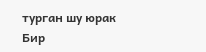турган шу юрак
Бир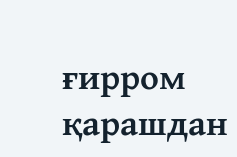ғирром қарашдан